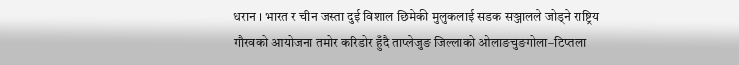धरान । भारत र चीन जस्ता दुई विशाल छिमेकी मुलुकलाई सडक सञ्जालले जोड्ने राष्ट्रिय गौरवको आयोजना तमोर करिडोर हुँदै ताप्लेजुङ जिल्लाको ओलाङचुङगोला–टिप्तला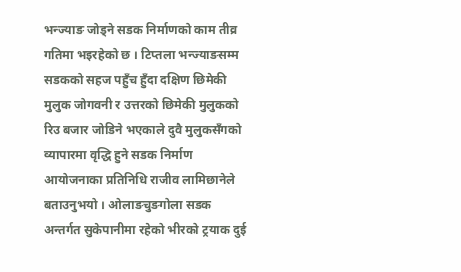भन्ज्याङ जोड्ने सडक निर्माणको काम तीव्र गतिमा भइरहेको छ । टिप्तला भन्ज्याङसम्म सडकको सहज पहुँच हुँदा दक्षिण छिमेकी मुलुक जोगवनी र उत्तरको छिमेकी मुलुकको रिउ बजार जोडिने भएकाले दुवै मुलुकसँगको व्यापारमा वृद्धि हुने सडक निर्माण आयोजनाका प्रतिनिधि राजीव लामिछानेले बताउनुभयो । ओलाङचुङगोला सडक अन्तर्गत सुकेपानीमा रहेको भीरको ट्रयाक दुई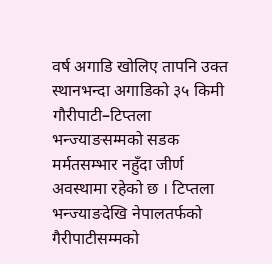वर्ष अगाडि खोलिए तापनि उक्त स्थानभन्दा अगाडिको ३५ किमी गौरीपाटी–टिप्तला भन्ज्याङसम्मको सडक मर्मतसम्भार नहुँदा जीर्ण अवस्थामा रहेको छ । टिप्तला भन्ज्याङदेखि नेपालतर्फको गैरीपाटीसम्मको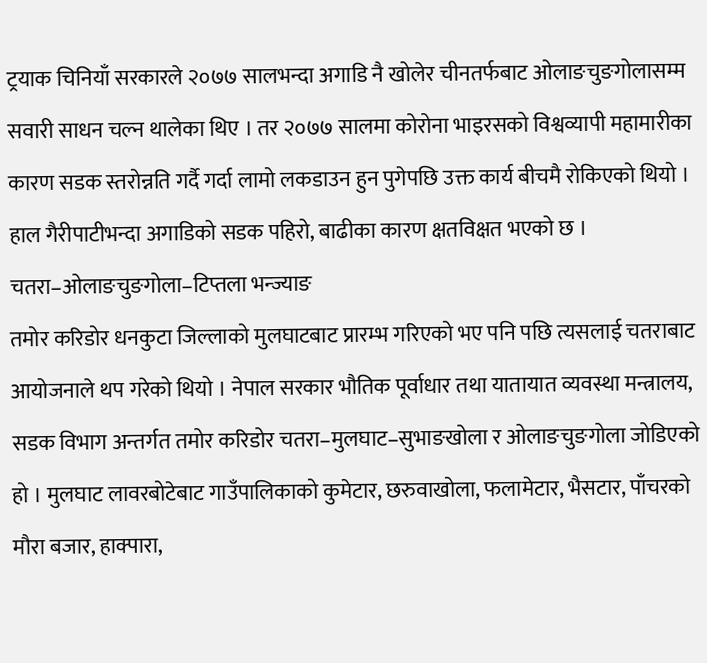ट्रयाक चिनियाँ सरकारले २०७७ सालभन्दा अगाडि नै खोलेर चीनतर्फबाट ओलाङचुङगोलासम्म सवारी साधन चल्न थालेका थिए । तर २०७७ सालमा कोरोना भाइरसको विश्वव्यापी महामारीका कारण सडक स्तरोन्नति गर्दै गर्दा लामो लकडाउन हुन पुगेपछि उक्त कार्य बीचमै रोकिएको थियो । हाल गैरीपाटीभन्दा अगाडिको सडक पहिरो, बाढीका कारण क्षतविक्षत भएको छ ।
चतरा–ओलाङचुङगोला–टिप्तला भन्ज्याङ
तमोर करिडोर धनकुटा जिल्लाको मुलघाटबाट प्रारम्भ गरिएको भए पनि पछि त्यसलाई चतराबाट आयोजनाले थप गरेको थियो । नेपाल सरकार भौतिक पूर्वाधार तथा यातायात व्यवस्था मन्त्रालय, सडक विभाग अन्तर्गत तमोर करिडोर चतरा–मुलघाट–सुभाङखोला र ओलाङचुङगोला जोडिएको हो । मुलघाट लावरबोटेबाट गाउँपालिकाको कुमेटार, छरुवाखोला, फलामेटार, भैसटार, पाँचरको मौरा बजार, हाक्पारा,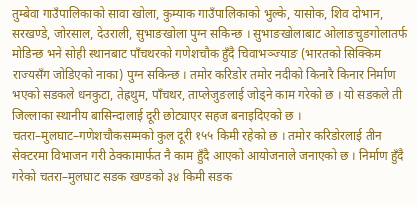तुम्बेवा गाउँपालिकाको सावा खोला, कुम्याक गाउँपालिकाको भुल्के, यासोक, शिव दोभान, सरखण्डे, जोरसाल, देउराली, सुभाङखोला पुग्न सकिन्छ । सुभाङखोलाबाट ओलाङचुङगोलातर्फ मोडिन्छ भने सोही स्थानबाट पाँचथरको गणेशचौक हुँदै चिवाभञ्ज्याङ (भारतको सिक्किम राज्यसँग जोडिएको नाका) पुग्न सकिन्छ । तमोर करिडोर तमोर नदीको किनारै किनार निर्माण भएको सडकले धनकुटा, तेह्रथुम, पाँचथर, ताप्लेजुङलाई जोड्ने काम गरेको छ । यो सडकले ती जिल्लाका स्थानीय बासिन्दालाई दूरी छोट्याएर सहज बनाइदिएको छ । चतरा–मुलघाट–गणेशचौकसम्मको कुल दूरी १५५ किमी रहेको छ । तमोर करिडोरलाई तीन सेक्टरमा विभाजन गरी ठेक्कामार्फत नै काम हुँदै आएको आयोजनाले जनाएको छ । निर्माण हुँदै गरेको चतरा–मुलघाट सडक खण्डको ३४ किमी सडक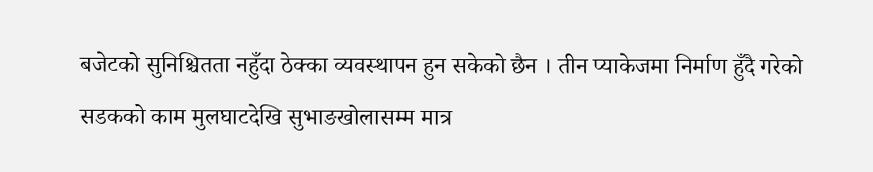बजेटको सुनिश्चितता नहुँदा ठेक्का व्यवस्थापन हुन सकेको छैन । तीन प्याकेजमा निर्माण हुँदै गरेको सडकको काम मुलघाटदेखि सुभाङखोलासम्म मात्र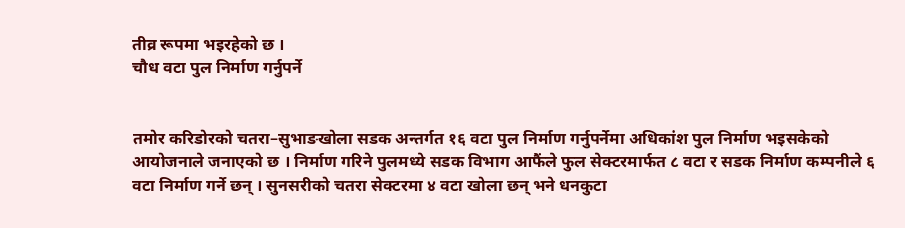तीव्र रूपमा भइरहेको छ ।
चौध वटा पुल निर्माण गर्नुपर्ने


तमोर करिडोरको चतरा–सुभाङखोला सडक अन्तर्गत १६ वटा पुल निर्माण गर्नुपर्नेमा अधिकांश पुल निर्माण भइसकेको आयोजनाले जनाएको छ । निर्माण गरिने पुलमध्ये सडक विभाग आफैंले फुल सेक्टरमार्फत ८ वटा र सडक निर्माण कम्पनीले ६ वटा निर्माण गर्ने छन् । सुनसरीको चतरा सेक्टरमा ४ वटा खोला छन् भने धनकुटा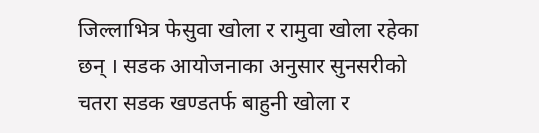जिल्लाभित्र फेसुवा खोला र रामुवा खोला रहेका छन् । सडक आयोजनाका अनुसार सुनसरीको चतरा सडक खण्डतर्फ बाहुनी खोला र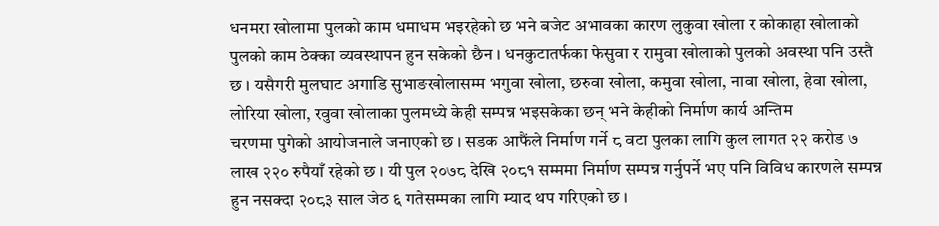धनमरा खोलामा पुलको काम धमाधम भइरहेको छ भने बजेट अभावका कारण लुकुवा खोला र कोकाहा खोलाको पुलको काम ठेक्का व्यवस्थापन हुन सकेको छैन । धनकुटातर्फका फेसुवा र रामुवा खोलाको पुलको अवस्था पनि उस्तै छ । यसैगरी मुलघाट अगाडि सुभाङखोलासम्म भगुवा खोला, छरुवा खोला, कमुवा खोला, नावा खोला, हेवा खोला, लोरिया खोला, रवुवा खोलाका पुलमध्ये केही सम्पन्न भइसकेका छन् भने केहीको निर्माण कार्य अन्तिम
चरणमा पुगेको आयोजनाले जनाएको छ । सडक आफैंले निर्माण गर्ने ८ वटा पुलका लागि कुल लागत २२ करोड ७ लाख २२० रुपैयाँ रहेको छ । यी पुल २०७८ देखि २०८१ सम्ममा निर्माण सम्पन्न गर्नुपर्ने भए पनि विविध कारणले सम्पन्न हुन नसक्दा २०८३ साल जेठ ६ गतेसम्मका लागि म्याद थप गरिएको छ ।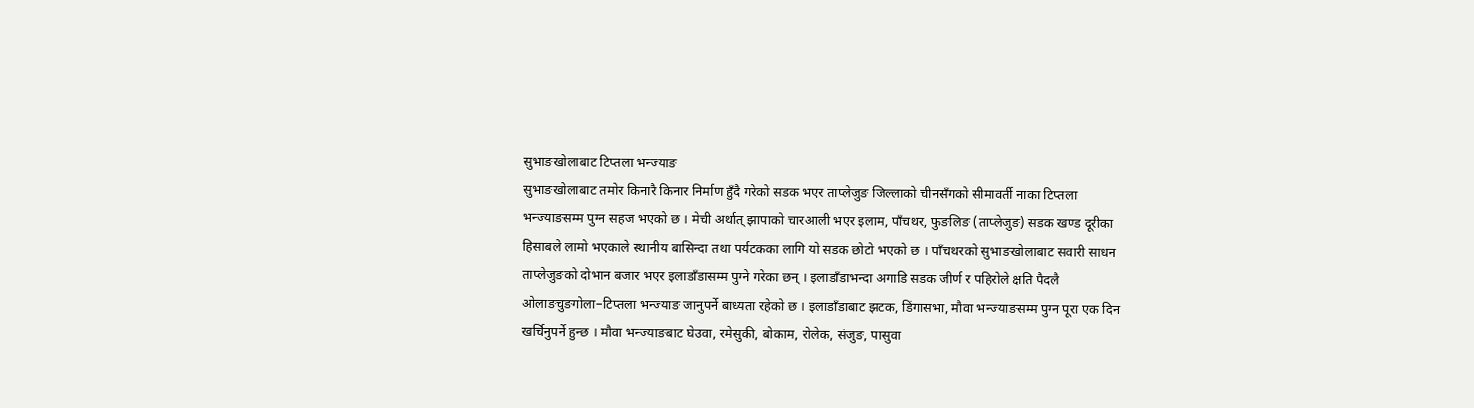सुभाङखोलाबाट टिप्तला भन्ज्याङ
सुभाङखोलाबाट तमोर किनारै किनार निर्माण हुँदै गरेको सडक भएर ताप्लेजुङ जिल्लाको चीनसँगको सीमावर्ती नाका टिप्तला भन्ज्याङसम्म पुग्न सहज भएको छ । मेची अर्थात् झापाको चारआली भएर इलाम, पाँचथर, फुङलिङ (ताप्लेजुङ) सडक खण्ड दूरीका हिसाबले लामो भएकाले स्थानीय बासिन्दा तथा पर्यटकका लागि यो सडक छोटो भएको छ । पाँचथरको सुभाङखोलाबाट सवारी साधन ताप्लेजुङको दोभान बजार भएर इलाडाँडासम्म पुग्ने गरेका छन् । इलाडाँडाभन्दा अगाडि सडक जीर्ण र पहिरोले क्षति पैदलै ओलाङचुङगोला–टिप्तला भन्ज्याङ जानुपर्ने बाध्यता रहेको छ । इलाडाँडाबाट झटक, डिंगासभा, मौवा भन्ज्याङसम्म पुग्न पूरा एक दिन खर्चिनुपर्ने हुन्छ । मौवा भन्ज्याङबाट घेउवा, रमेसुकी, बोकाम, रोलेक, संजुङ, पासुवा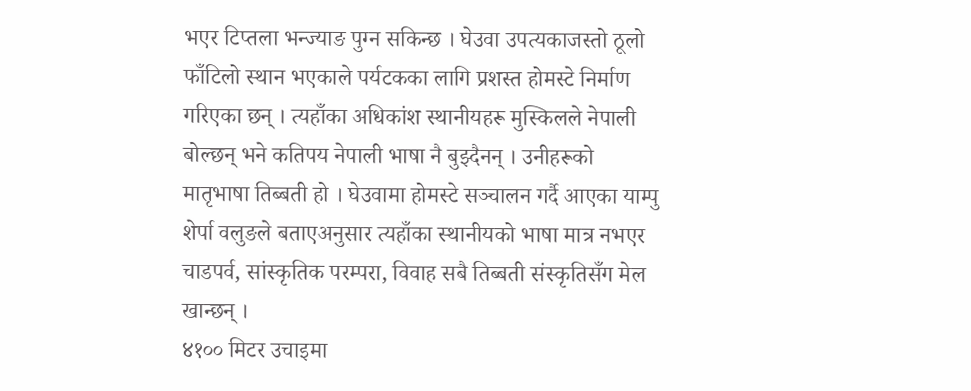भएर टिप्तला भन्ज्याङ पुग्न सकिन्छ । घेउवा उपत्यकाजस्तो ठूलो फाँटिलो स्थान भएकाले पर्यटकका लागि प्रशस्त होमस्टे निर्माण गरिएका छन् । त्यहाँका अधिकांश स्थानीयहरू मुस्किलले नेपाली बोल्छन् भने कतिपय नेपाली भाषा नै बुझ्दैनन् । उनीहरूको मातृभाषा तिब्बती हो । घेउवामा होमस्टे सञ्चालन गर्दै आएका याम्पु शेर्पा वलुङले बताएअनुसार त्यहाँका स्थानीयको भाषा मात्र नभएर चाडपर्व, सांस्कृतिक परम्परा, विवाह सबै तिब्बती संस्कृतिसँग मेल खान्छन् ।
४१०० मिटर उचाइमा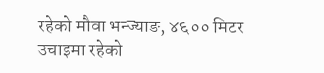रहेको मौवा भन्ज्याङ, ४६०० मिटर उचाइमा रहेको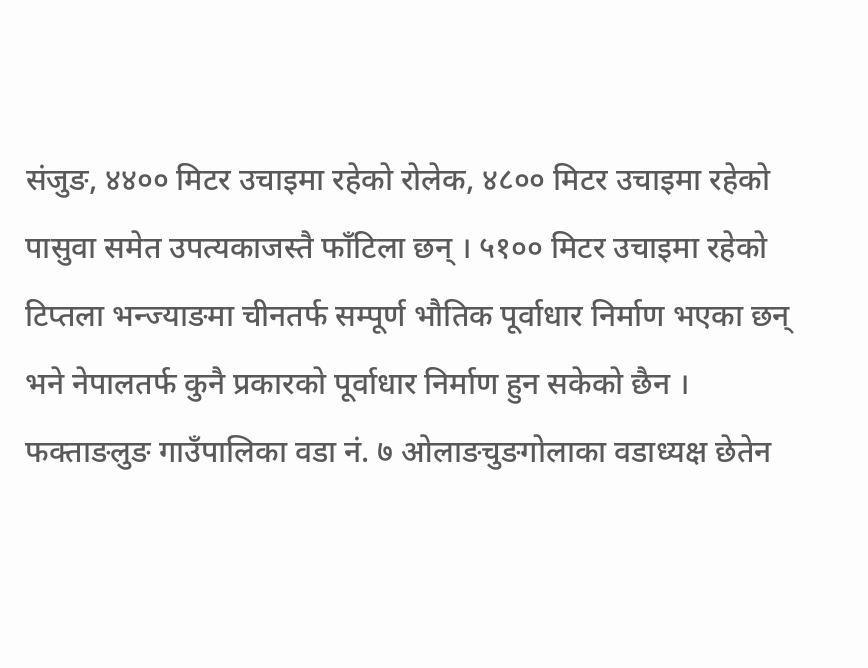संजुङ, ४४०० मिटर उचाइमा रहेको रोलेक, ४८०० मिटर उचाइमा रहेको पासुवा समेत उपत्यकाजस्तै फाँटिला छन् । ५१०० मिटर उचाइमा रहेको टिप्तला भन्ज्याङमा चीनतर्फ सम्पूर्ण भौतिक पूर्वाधार निर्माण भएका छन् भने नेपालतर्फ कुनै प्रकारको पूर्वाधार निर्माण हुन सकेको छैन । फक्ताङलुङ गाउँपालिका वडा नं. ७ ओलाङचुङगोलाका वडाध्यक्ष छेतेन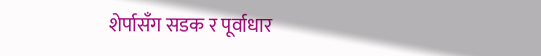शेर्पासँग सडक र पूर्वाधार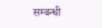सम्बन्धी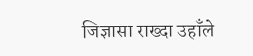जिज्ञासा राख्दा उहाँले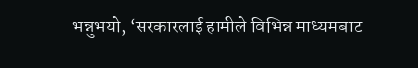भन्नुभयो, ‘सरकारलाई हामीले विभिन्न माध्यमबाट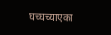घच्घच्याएका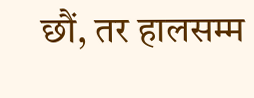छौं, तर हालसम्म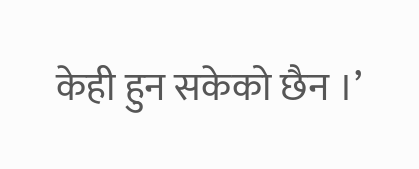केही हुन सकेको छैन ।’